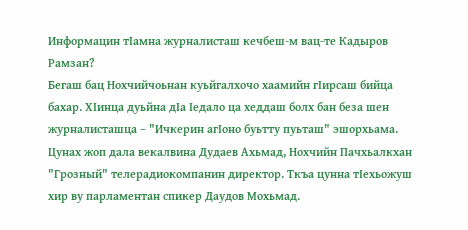Информацин тIамна журналисташ кечбеш-м вац-те Кадыров Рамзан?
Бегаш бац Нохчийчоьнан куьйгалхочо хаамийн гIирсаш бийца бахар. ХIинца дуьйна дIа Iедало ца хеддаш болх бан беза шен журналисташца – "Ичкерин агIоно буьтту пуьташ" эшорхьама. Цунах жоп дала векалвина Дудаев Ахьмад, Нохчийн Пачхьалкхан "Грозный" телерадиокомпанин директор. Ткъа цунна тIехьожуш хир ву парламентан спикер Даудов Мохьмад.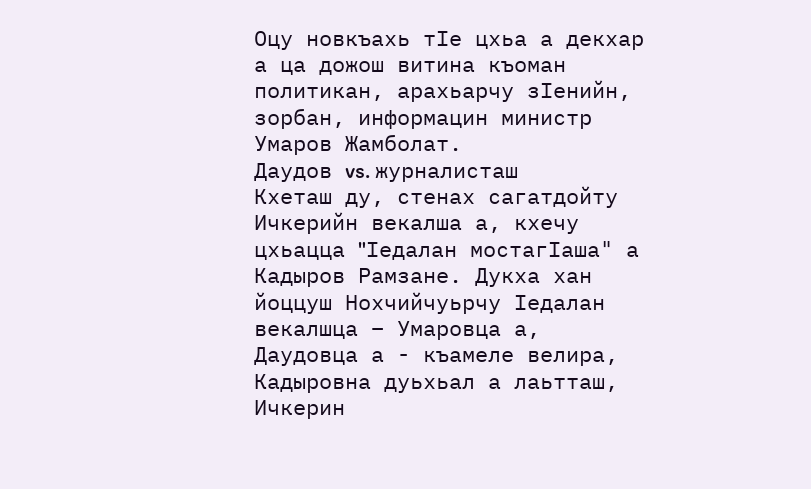Оцу новкъахь тIе цхьа а декхар а ца дожош витина къоман политикан, арахьарчу зIенийн, зорбан, информацин министр Умаров Жамболат.
Даудов vs. журналисташ
Кхеташ ду, стенах сагатдойту Ичкерийн векалша а, кхечу цхьацца "Iедалан мостагIаша" а Кадыров Рамзане. Дукха хан йоццуш Нохчийчуьрчу Iедалан векалшца – Умаровца а, Даудовца а - къамеле велира, Кадыровна дуьхьал а лаьтташ, Ичкерин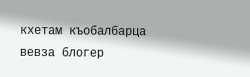кхетам къобалбарца вевза блогер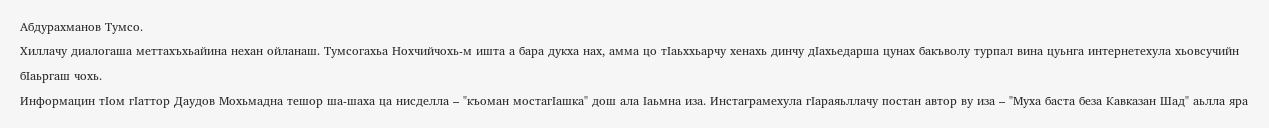Абдурахманов Тумсо.
Хиллачу диалогаша меттахъхьайина нехан ойланаш. Тумсогахьа Нохчийчохь-м ишта а бара дукха нах, амма цо тIаьххьарчу хенахь динчу дIахьедарша цунах бакъволу турпал вина цуьнга интернетехула хьовсучийн бIаьргаш чохь.
Информацин тIом гIаттор Даудов Мохьмадна тешор ша-шаха ца нисделла – "къоман мостагIашка" дош ала Iаьмна иза. Инстаграмехула гIараяьллачу постан автор ву иза – "Муха баста беза Кавказан Шад" аьлла яра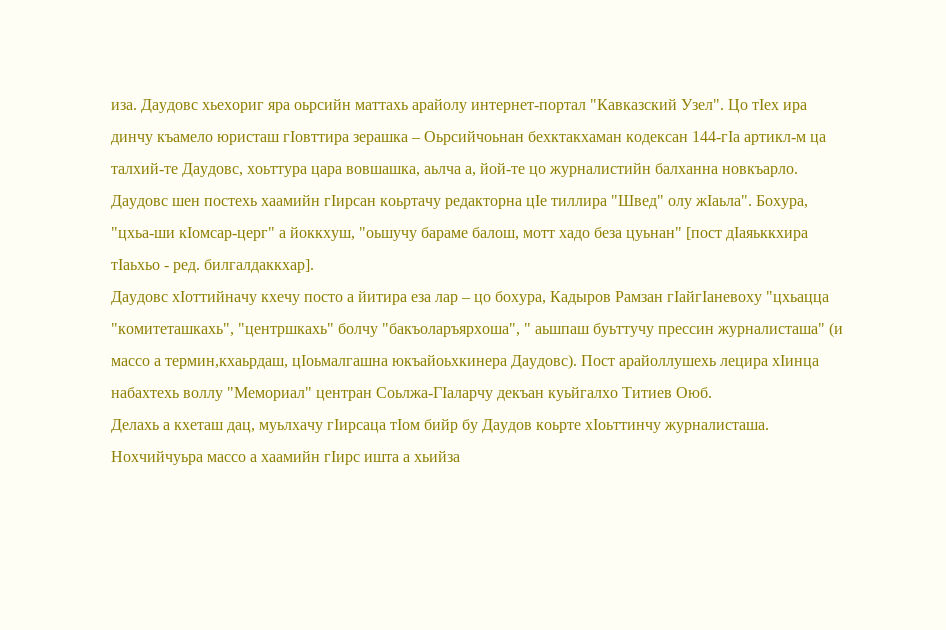иза. Даудовс хьехориг яра оьрсийн маттахь арайолу интернет-портал "Кавказский Узел". Цо тIех ира динчу къамело юристаш гIовттира зерашка – Оьрсийчоьнан бехктакхаман кодексан 144-гIа артикл-м ца талхий-те Даудовс, хоьттура цара вовшашка, аьлча а, йой-те цо журналистийн балханна новкъарло.
Даудовс шен постехь хаамийн гIирсан коьртачу редакторна цIе тиллира "Швед" олу жIаьла". Бохура, "цхьа-ши кIомсар-церг" а йоккхуш, "оьшучу бараме балош, мотт хадо беза цуьнан" [пост дIаяьккхира тIаьхьо - ред. билгалдаккхар].
Даудовс хIоттийначу кхечу посто а йитира еза лар – цо бохура, Кадыров Рамзан гIайгIаневоху "цхьацца "комитеташкахь", "центршкахь" болчу "бакъоларъярхоша", " аьшпаш буьттучу прессин журналисташа" (и массо а термин,кхаьрдаш, цIоьмалгашна юкъайоьхкинера Даудовс). Пост арайоллушехь лецира хIинца набахтехь воллу "Мемориал" центран Соьлжа-ГIаларчу декъан куьйгалхо Титиев Оюб.
Делахь а кхеташ дац, муьлхачу гIирсаца тIом бийр бу Даудов коьрте хIоьттинчу журналисташа. Нохчийчуьра массо а хаамийн гIирс ишта а хьийза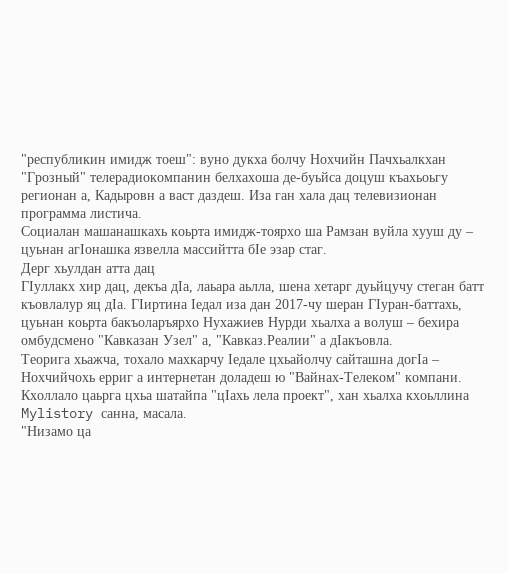"республикин имидж тоеш": вуно дукха болчу Нохчийн Пачхьалкхан "Грозный" телерадиокомпанин белхахоша де-буьйса доцуш къахьоьгу регионан а, Кадыровн а васт даздеш. Иза ган хала дац телевизионан программа листича.
Социалан машанашкахь коьрта имидж-тоярхо ша Рамзан вуйла хууш ду – цуьнан агIонашка язвелла массийтта бIе эзар стаг.
Дерг хьулдан атта дац
ГIуллакх хир дац, декъа дIа, лаьара аьлла, шена хетарг дуьйцучу стеган батт къовлалур яц дIа. ГIиртина Iедал иза дан 2017-чу шеран ГIуран-баттахь, цуьнан коьрта бакъоларъярхо Нухажиев Нурди хьалха а волуш – бехира омбудсмено "Кавказан Узел" а, "Кавказ.Реалии" а дIакъовла.
Теорига хьажча, тохало махкарчу Iедале цхьайолчу сайташна догIа – Нохчийчохь ерриг а интернетан доладеш ю "Вайнах-Телеком" компани. Кхоллало цаьрга цхьа шатайпа "цIахь лела проект", хан хьалха кхоьллина Mylistory санна, масала.
"Низамо ца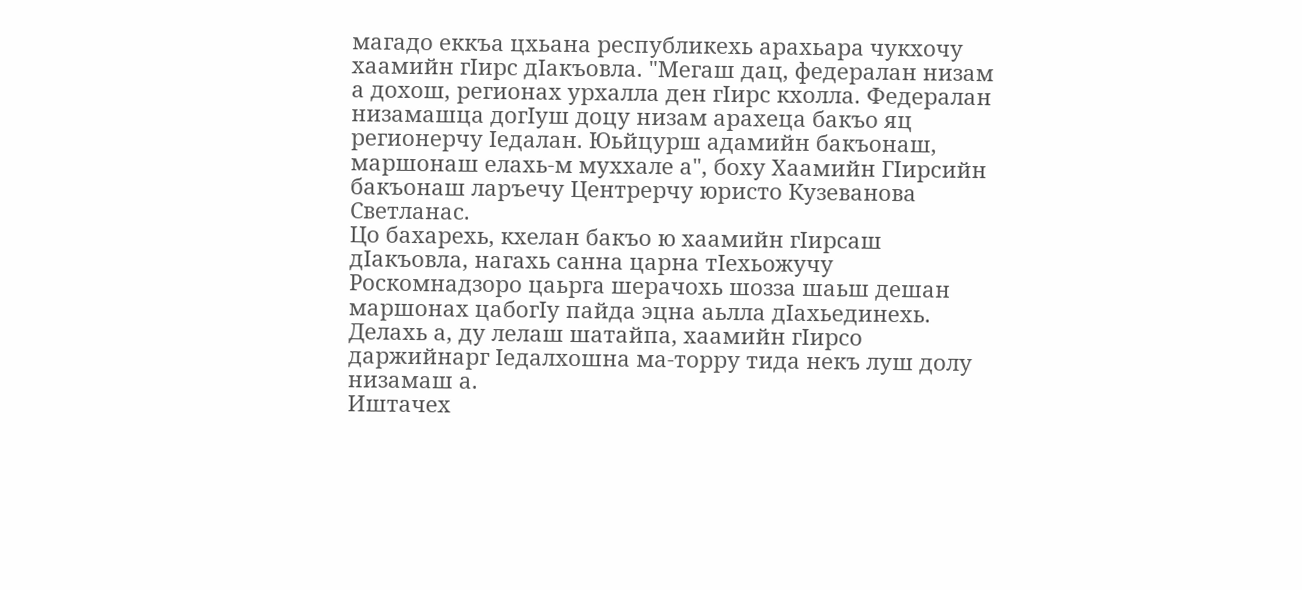магадо еккъа цхьана республикехь арахьара чукхочу хаамийн гIирс дIакъовла. "Мегаш дац, федералан низам а дохош, регионах урхалла ден гIирс кхолла. Федералан низамашца догIуш доцу низам арахеца бакъо яц регионерчу Iедалан. Юьйцурш адамийн бакъонаш, маршонаш елахь-м муххале а", боху Хаамийн ГIирсийн бакъонаш ларъечу Центрерчу юристо Кузеванова Светланас.
Цо бахарехь, кхелан бакъо ю хаамийн гIирсаш дIакъовла, нагахь санна царна тIехьожучу Роскомнадзоро цаьрга шерачохь шозза шаьш дешан маршонах цабогIу пайда эцна аьлла дIахьединехь.
Делахь а, ду лелаш шатайпа, хаамийн гIирсо даржийнарг Iедалхошна ма-торру тида некъ луш долу низамаш а.
Иштачех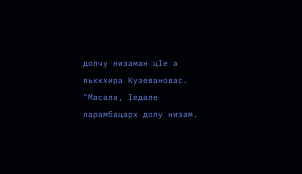долчу низаман цIе а яьккхира Кузевановас. "Масала, Iедале ларамбацарх долу низам.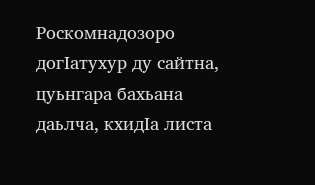Роскомнадозоро догIатухур ду сайтна, цуьнгара бахьана даьлча, кхидIа листа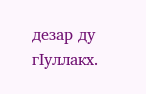дезар ду гIуллакх.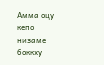Амма оцу кепо низаме боккху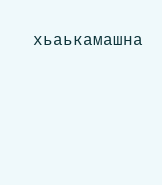хьаькамашна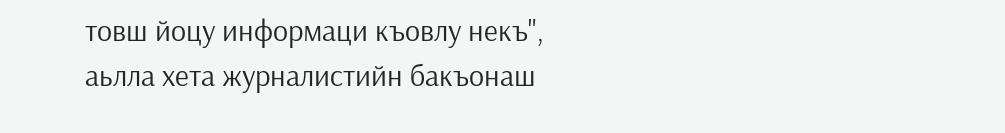товш йоцу информаци къовлу некъ", аьлла хета журналистийн бакъонаш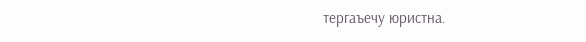тергаъечу юристна.